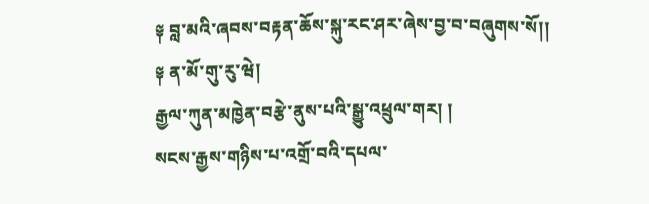༈ བླ་མའི་ཞབས་བརྟན་ཆོས་སྐུ་རང་ཤར་ཞེས་བྱ་བ་བཞུགས་སོ།།
༈ ན་མོ་གུ་རུ་ཝེ།
རྒྱལ་ཀུན་མཁྱེན་བརྩེ་ནུས་པའི་སྒྱུ་འཕྲུལ་གར། །
སངས་རྒྱས་གཉིས་པ་འགྲོ་བའི་དཔལ་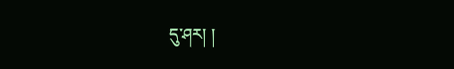དུ་ཤར། །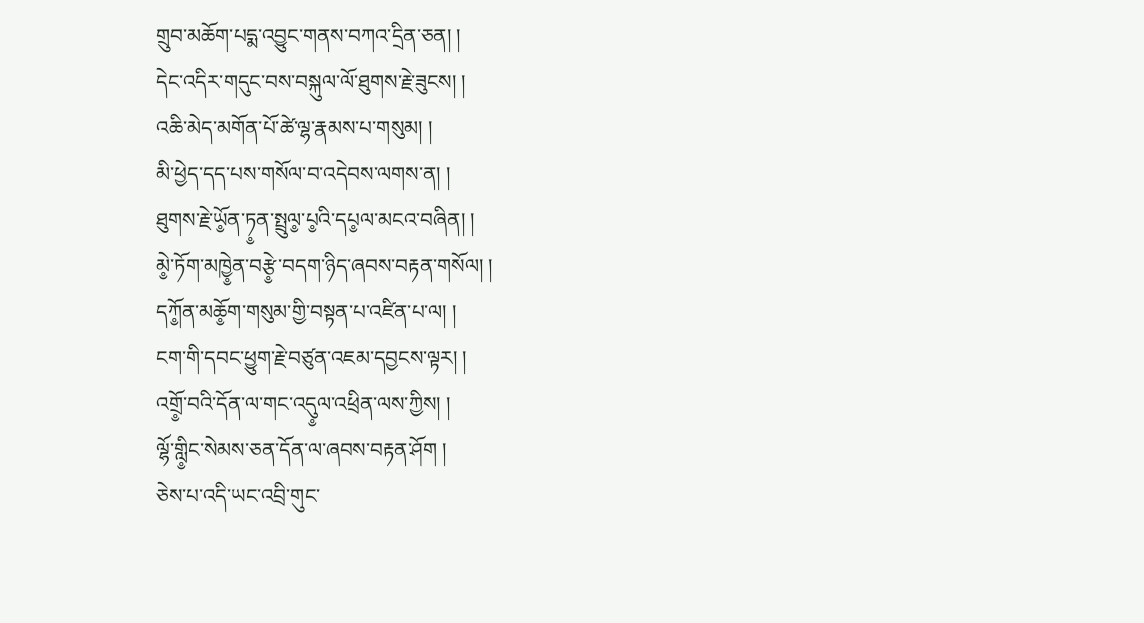གྲུབ་མཆོག་པདྨ་འབྱུང་གནས་བཀའ་དྲིན་ཅན། །
དེང་འདིར་གདུང་བས་བསྐུལ་ལོ་ཐུགས་རྗེ་ཟུངས། །
འཆི་མེད་མགོན་པོ་ཚེ་ལྷ་རྣམས་པ་གསུམ། །
མི་ཕྱེད་དད་པས་གསོལ་བ་འདེབས་ལགས་ན། །
ཐུགས་རྗེ་ཡོ༵ན་ཏ༵ན་སྤྲུལ༵་པ༵འི་དཔ༵ལ་མངའ་བཞིན། །
མེ༵་ཏོག་མཁྱེ༵ན་བརྩེ༵་བདག་ཉིད་ཞབས་བརྟན་གསོལ། །
དཀོ༵ན་མཆོ༵ག་གསུམ་གྱི་བསྟན་པ་འཛིན་པ་ལ། །
ངག་གི་དབང་ཕྱུག་རྗེ་བཙུན་འཇམ་དབྱངས་ལྟར། །
འགྲོ༵་བའི་དོན་ལ་གང་འདུ༵ལ་འཕྲིན་ལས་ཀྱིས། །
ལྷོ་གླི༵ང་སེམས་ཅན་དོན་ལ་ཞབས་བརྟན་ཤོག །
ཅེས་པ་འདི་ཡང་འབྲི་གུང་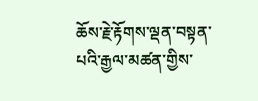ཆོས་རྗེ་རྟོགས་ལྡན་བསྟན་པའི་རྒྱལ་མཚན་གྱིས་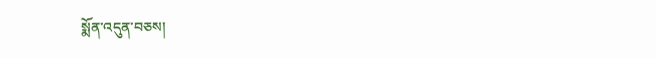སྨོན་འདུན་བཅས།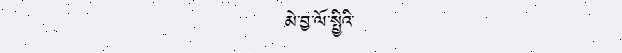མེ་བྱ་ལོ་སྤྱིའི་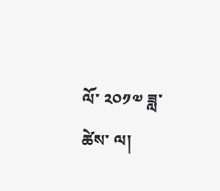ལོ་ ༢༠༡༧ ཟླ་ ཚེས་ ལ།